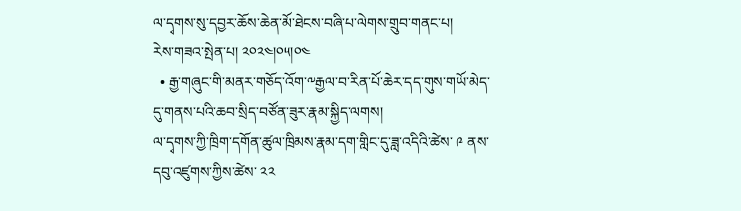ལ་དྭགས་སུ་དབྱར་ཆོས་ཆེན་མོ་ཐེངས་བཞི་པ་ལེགས་གྲུབ་གནང་པ།
རེས་གཟའ་སྤེན་པ། ༢༠༢༤།༠༥།༠༤
  • རྒྱ་གཞུང་གི་མནར་གཅོད་འོག་༸རྒྱལ་བ་རིན་པོ་ཆེར་དད་གུས་གཡོ་མེད་དུ་གནས་པའི་ཆབ་སྲིད་བཙོན་ཟུར་རྣམ་སྐྱིད་ལགས།
ལ་དྭགས་ཀྱི་ཁྲིག་དགོན་ཚུལ་ཁྲིམས་རྣམ་དག་གླིང་དུ་ཟླ་འདིའི་ཚེས་ ༩ ནས་དབུ་འཛུགས་ཀྱིས་ཚེས་ ༢༢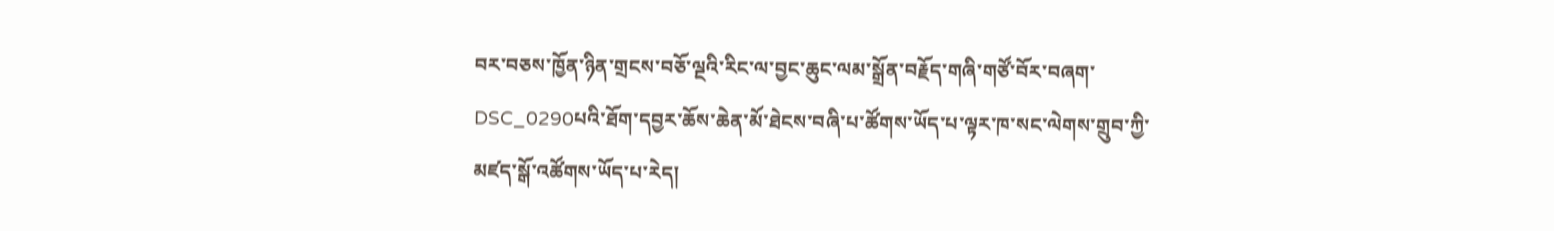བར་བཅས་ཁྱོན་ཉིན་གྲངས་བཅོ་ལྔའི་རིང་ལ་བྱང་ཆུང་ལམ་སྒྲོན་བརྗོད་གཞི་གཙོ་བོར་བཞག་DSC_0290པའི་ཐོག་དབྱར་ཆོས་ཆེན་མོ་ཐེངས་བཞི་པ་ཚོགས་ཡོད་པ་ལྟར་ཁ་སང་ལེགས་གྲུབ་ཀྱི་མཛད་སྒོ་འཚོགས་ཡོད་པ་རེད།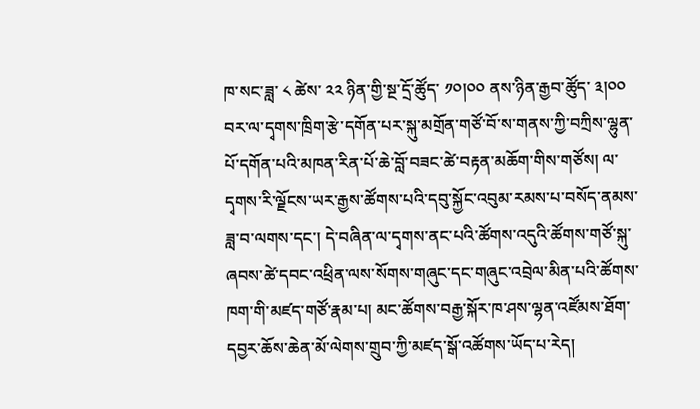ཁ་སང་ཟླ་ ༨ ཚེས་ ༢༢ ཉིན་གྱི་སྔ་དྲོ་ཚོུད་ ༡༠།༠༠ ནས་ཉིན་རྒྱབ་ཚོུད་ ༣།༠༠ བར་ལ་དྭགས་ཁྲིག་རྩེ་དགོན་པར་སྐུ་མགྲོན་གཙོ་བོ་ས་གནས་ཀྱི་བཀྲིས་ལྷུན་པོ་དགོན་པའི་མཁན་རིན་པོ་ཆེ་བློ་བཟང་ཚེ་བརྟན་མཆོག་གིས་གཙོས། ལ་དྭགས་རི་ལྗོངས་ཡར་རྒྱས་ཚོགས་པའི་དབུ་སྐྱོང་འབུམ་རམས་པ་བསོད་ནམས་ཟླ་བ་ལགས་དང་། དེ་བཞིན་ལ་དྭགས་ནང་པའི་ཚོགས་འདུའི་ཚོགས་གཙོ་སྐུ་ཞབས་ཚེ་དབང་འཕྲིན་ལས་སོགས་གཞུང་དང་གཞུང་འབྲེལ་མིན་པའི་ཚོགས་ཁག་གི་མཛད་གཙོ་རྣམ་པ། མང་ཚོགས་བརྒྱ་སྐོར་ཁ་ཤས་ལྷན་འཛོམས་ཐོག་དབྱར་ཆོས་ཆེན་མོ་ལེགས་གྲུབ་ཀྱི་མཛད་སྒོ་འཚོགས་ཡོད་པ་རེད།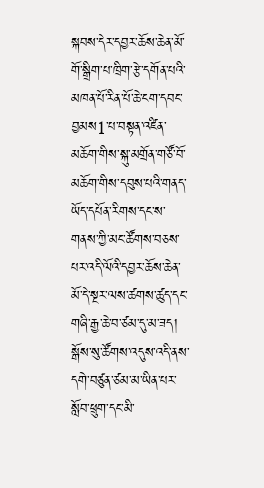སྐབས་དེར་དབྱར་ཆོས་ཆེན་མོ་གོ་སྒྲིག་པ་ཁྲིག་རྩེ་དགོན་པའི་མཁན་པོ་རིན་པོ་ཆེ་ངག་དབང་བྱམས1་པ་བསྟན་འཛིན་མཆོག་གིས་སྐུ་མགྲོན་གཙོ་བོ་མཆོག་གིས་དབུས་པའི་གནད་ཡོད་དཔོན་རིགས་དང་ས་གནས་ཀྱི་མང་ཚོགས་བཅས་པར་འདི་ལོའི་དབྱར་ཆོས་ཆེན་མོ་དེ་སྔར་ལས་ཚགས་ཚུད་དང་གཞི་རྒྱ་ཆེ་བ་ཙམ་དུ་མ་ཟད། སྒོས་སུ་ཚོགས་འདུས་འདི་ནས་དགེ་བཙུན་ཙམ་མ་ཡིན་པར་སློབ་ཕྲུག་དང་མི་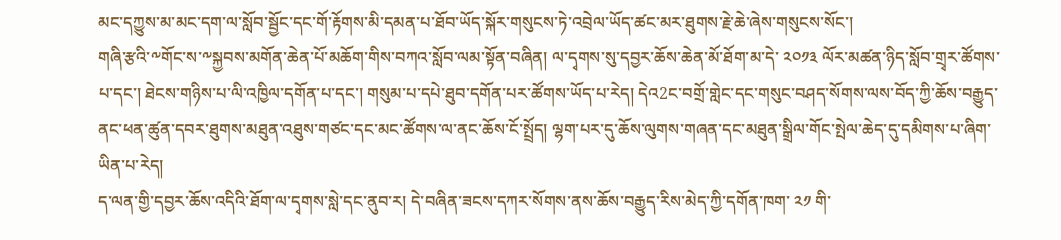མང་དཀྱུས་མ་མང་དག་ལ་སློབ་སྦྱོང་དང་གོ་རྟོགས་མི་དམན་པ་ཐོབ་ཡོད་སྐོར་གསུངས་ཏེ་འབྲེལ་ཡོད་ཚང་མར་ཐུགས་རྗེ་ཆེ་ཞེས་གསུངས་སོང་།
གཞི་རྩའི་༸གོང་ས་༸སྐྱབས་མགོན་ཆེན་པོ་མཆོག་གིས་བཀའ་སློབ་ལམ་སྟོན་བཞིན། ལ་དྭགས་སུ་དབྱར་ཆོས་ཆེན་མོ་ཐོག་མ་དེ་ ༢༠༡༣ ལོར་མཚན་ཉིད་སློབ་གྲྭར་ཚོགས་པ་དང་། ཐེངས་གཉིས་པ་ལི་འཁྱིལ་དགོན་པ་དང་། གསུམ་པ་དཔེ་ཐུབ་དགོན་པར་ཚོགས་ཡོད་པ་རེད། དེའ2ང་བགྲོ་གླེང་དང་གསུང་བཤད་སོགས་ལས་བོད་ཀྱི་ཆོས་བརྒྱུད་ནང་ཕན་ཚུན་དབར་ཐུགས་མཐུན་འཐུས་གཙང་དང་མང་ཚོགས་ལ་ནང་ཆོས་ངོ་སྤྲོད། ལྷག་པར་དུ་ཆོས་ལུགས་གཞན་དང་མཐུན་སྒྲིལ་གོང་སྤེལ་ཆེད་དུ་དམིགས་པ་ཞིག་ཡིན་པ་རེད།
ད་ལན་གྱི་དབྱར་ཆོས་འདིའི་ཐོག་ལ་དྭགས་སླེ་དང་ནུབ་ར། དེ་བཞིན་ཟངས་དཀར་སོགས་ནས་ཆོས་བརྒྱུད་རིས་མེད་ཀྱི་དགོན་ཁག་ ༢༡ གི་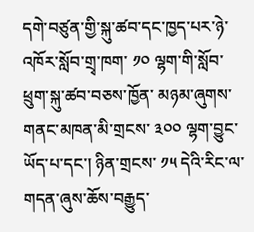དགེ་བཙུན་གྱི་སྐུ་ཚབ་དང་ཁྱད་པར་ཉེ་འཁོར་སློབ་གྲྭ་ཁག་ ༡༠ ལྷག་གི་སློབ་ཕྲུག་སྐུ་ཚབ་བཅས་ཁྱོན་ མཉམ་ཞུགས་གནང་མཁན་མི་གྲངས་ ༣༠༠ ལྷག་བྱུང་ཡོད་པ་དང་། ཉིན་གྲངས་ ༡༥ དེའི་རིང་ལ་གདན་ཞུས་ཆོས་བརྒྱུད་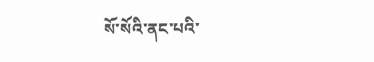སོ་སོའི་ནང་པའི་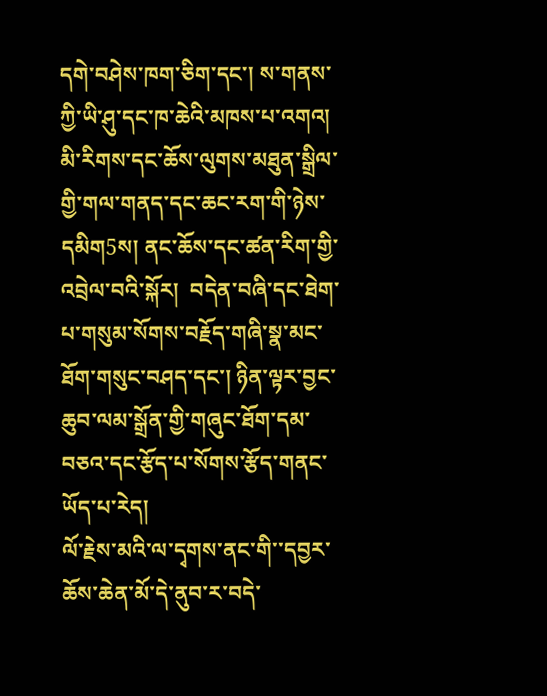དགེ་བཤེས་ཁག་ཅིག་དང་། ས་གནས་ཀྱི་ཡི་ཤུ་དང་ཁ་ཆེའི་མཁས་པ་འགའ།  མི་རིགས་དང་ཆོས་ལུགས་མཐུན་སྒྲིལ་གྱི་གལ་གནད་དང་ཆང་རག་གི་ཉེས་དམིག5ས། ནང་ཆོས་དང་ཚན་རིག་གྱི་འབྲེལ་བའི་སྐོར།  བདེན་བཞི་དང་ཐེག་པ་གསུམ་སོགས་བརྗོད་གཞི་སྣ་མང་ཐོག་གསུང་བཤད་དང་། ཉིན་ལྟར་བྱང་ཆུབ་ལམ་སྒྲོན་གྱི་གཞུང་ཐོག་དམ་བཅའ་དང་རྩོད་པ་སོགས་རྩོད་གནང་ཡོད་པ་རེད།
ལོ་རྗེས་མའི་ལ་དྭགས་ནང་གི་་དབྱར་ཆོས་ཆེན་མོ་དེ་ནུབ་ར་བདེ་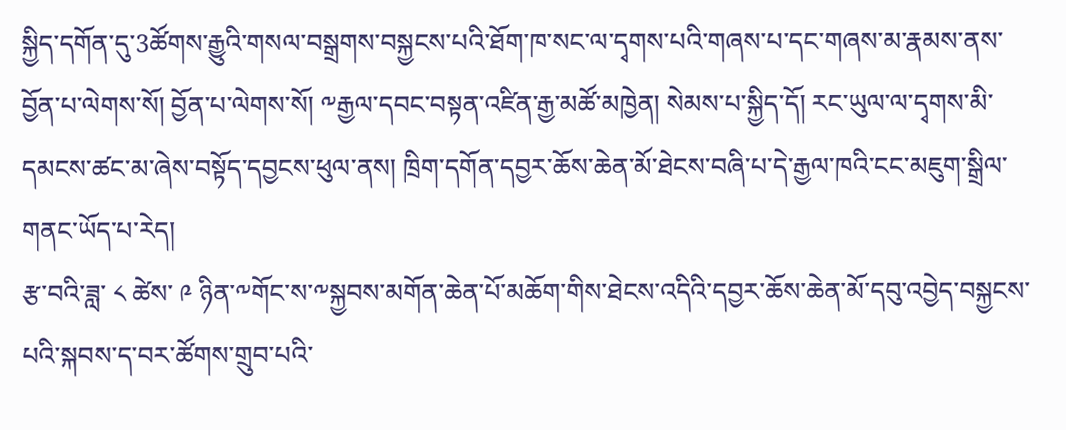སྐྱིད་དགོན་དུ་3ཚོགས་རྒྱུའི་གསལ་བསྒྲགས་བསྐྱངས་པའི་ཐོག་ཁ་སང་ལ་དྭགས་པའི་གཞས་པ་དང་གཞས་མ་རྣམས་ནས་བྱོན་པ་ལེགས་སོ། བྱོན་པ་ལེགས་སོ། ༸རྒྱལ་དབང་བསྟན་འཛིན་རྒྱ་མཚོ་མཁྱེན། སེམས་པ་སྐྱིད་དོ། རང་ཡུལ་ལ་དྭགས་མི་དམངས་ཚང་མ་ཞེས་བསྟོད་དབྱངས་ཕུལ་ནས། ཁྲིག་དགོན་དབྱར་ཆོས་ཆེན་མོ་ཐེངས་བཞི་པ་དེ་རྒྱལ་ཁའི་ངང་མཇུག་སྒྲིལ་གནང་ཡོད་པ་རེད།
རྩ་བའི་ཟླ་ ༨ ཚེས་ ༩ ཉིན་༸གོང་ས་༸སྐྱབས་མགོན་ཆེན་པོ་མཆོག་གིས་ཐེངས་འདིའི་དབྱར་ཆོས་ཆེན་མོ་དབུ་འབྱེད་བསྐྱངས་པའི་སྐབས་ད་བར་ཚོགས་གྲུབ་པའི་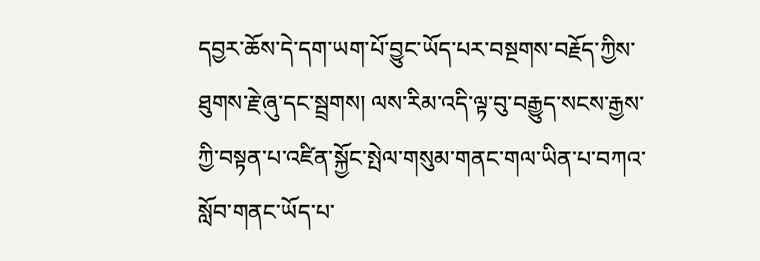དབྱར་ཆོས་དེ་དག་ཡག་པོ་བྱུང་ཡོད་པར་བསྔགས་བརྗོད་ཀྱིས་ཐུགས་རྗེ་ཞུ་དང་སྦྲགས། ལས་རིམ་འདི་ལྟ་བུ་བརྒྱུད་སངས་རྒྱས་ཀྱི་བསྟན་པ་འཛིན་སྐྱོང་སྤེལ་གསུམ་གནང་གལ་ཡིན་པ་བཀའ་སློབ་གནང་ཡོད་པ་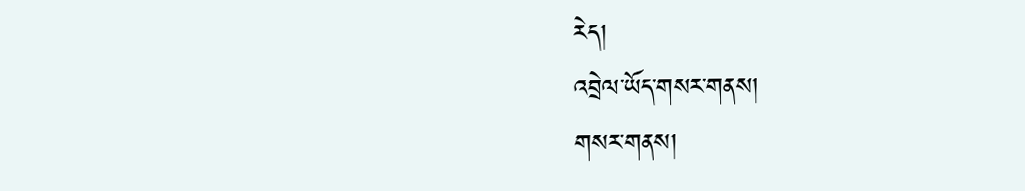རེད།
འབྲེལ་ཡོད་གསར་གནས།
གསར་གནས།